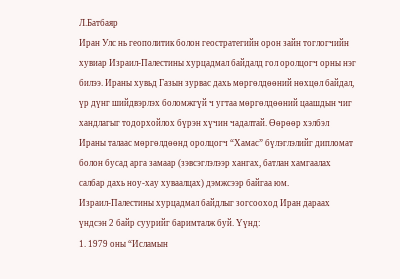Л.Батбаяр
Иран Улс нь геополитик болон геостратегийн орон зайн тоглогчийн хувиар Израил-Палестины хурцадмал байдалд гол оролцогч орны нэг билээ. Ираны хувьд Газын зурвас дахь мөргөлдөөний нөхцөл байдал, үр дүнг шийдвэрлэх боломжгүй ч угтаа мөргөлдөөний цаашдын чиг хандлагыг тодорхойлох бүрэн хүчин чадалтай. Өөрөөр хэлбэл Ираны талаас мөргөлдөөнд оролцогч “Хамас” бүлэглэлийг дипломат болон бусад арга замаар (зэвсэглэлээр хангах, батлан хамгаалах салбар дахь ноу-хау хуваалцах) дэмжсээр байгаа юм.
Израил-Палестины хурцадмал байдлыг зогсооход Иран дараах үндсэн 2 байр суурийг баримталж буй. Үүнд:
1. 1979 оны “Исламын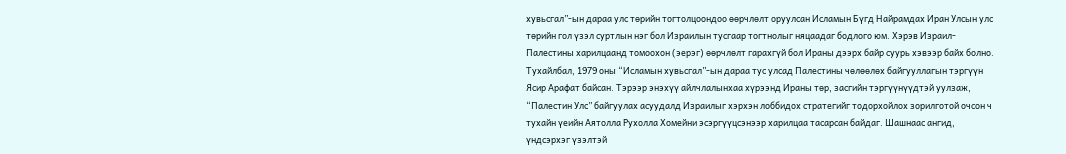хувьсгал”-ын дараа улс төрийн тогтолцоондоо өөрчлөлт оруулсан Исламын Бүгд Найрамдах Иран Улсын улс төрийн гол үзэл суртлын нэг бол Израилын тусгаар тогтнолыг няцаадаг бодлого юм. Хэрэв Израил-Палестины харилцаанд томоохон (эерэг) өөрчлөлт гарахгүй бол Ираны дээрх байр суурь хэвээр байх болно. Тухайлбал, 1979 оны “Исламын хувьсгал”-ын дараа тус улсад Палестины чөлөөлөх байгууллагын тэргүүн Ясир Арафат байсан. Тэрээр энэхүү айлчлалынхаа хүрээнд Ираны төр, засгийн тэргүүнүүдтэй уулзаж, “Палестин Улс” байгуулах асуудалд Израилыг хэрхэн лоббидох стратегийг тодорхойлох зорилготой очсон ч тухайн үеийн Аятолла Рухолла Хомейни эсэргүүцсэнээр харилцаа тасарсан байдаг. Шашнаас ангид, үндсэрхэг үзэлтэй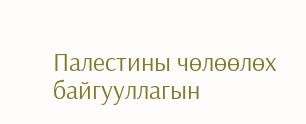Палестины чөлөөлөх байгууллагын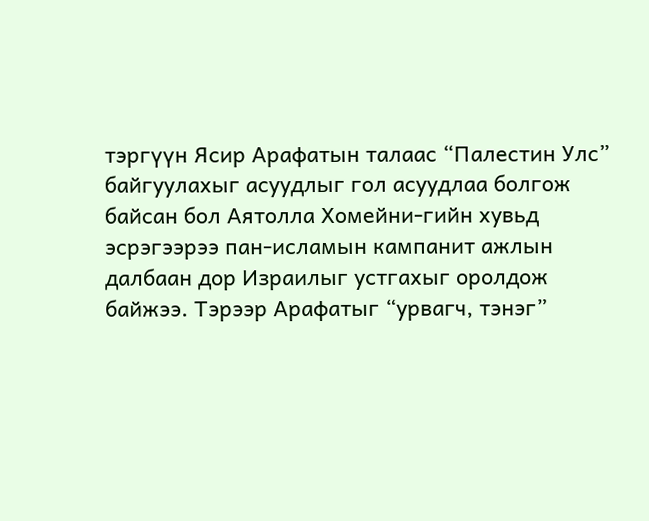тэргүүн Ясир Арафатын талаас “Палестин Улс” байгуулахыг асуудлыг гол асуудлаа болгож байсан бол Аятолла Хомейни-гийн хувьд эсрэгээрээ пан-исламын кампанит ажлын далбаан дор Израилыг устгахыг оролдож байжээ. Тэрээр Арафатыг “урвагч, тэнэг”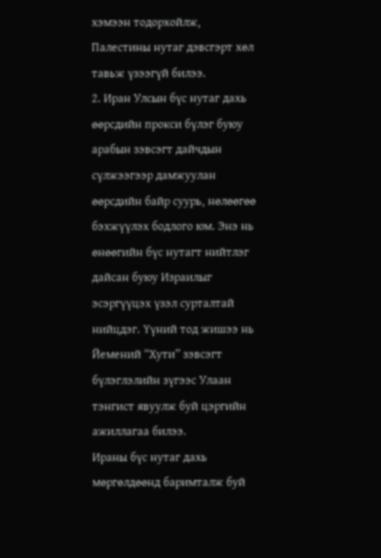хэмээн тодорхойлж, Палестины нутаг дэвсгэрт хөл тавьж үзээгүй билээ.
2. Иран Улсын бүс нутаг дахь өөрсдийн прокси бүлэг буюу арабын зэвсэгт дайчдын сүлжээгээр дамжуулан өөрсдийн байр суурь, нөлөөгөө бэхжүүлэх бодлого юм. Энэ нь өнөөгийн бүс нутагт нийтлэг дайсан буюу Израилыг эсэргүүцэх үзэл сурталтай нийцдэг. Үүний тод жишээ нь Йемений “Хути” зэвсэгт бүлэглэлийн зүгээс Улаан тэнгист явуулж буй цэргийн ажиллагаа билээ.
Ираны бүс нутаг дахь мөргөлдөөнд баримталж буй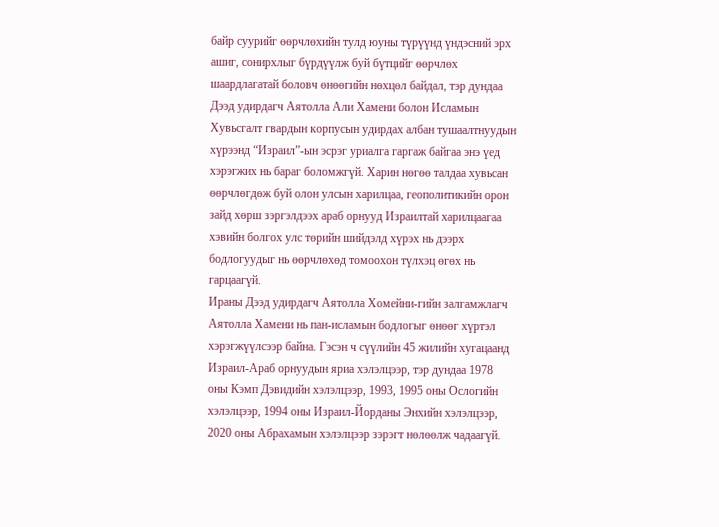байр суурийг өөрчлөхийн тулд юуны түрүүнд үндэсний эрх ашиг, сонирхлыг бүрдүүлж буй бүтцийг өөрчлөх шаардлагатай боловч өнөөгийн нөхцөл байдал, тэр дундаа Дээд удирдагч Аятолла Али Хамени болон Исламын Хувьсгалт гвардын корпусын удирдах албан тушаалтнуудын хүрээнд “Израил”-ын эсрэг уриалга гаргаж байгаа энэ үед хэрэгжих нь бараг боломжгүй. Харин нөгөө талдаа хувьсан өөрчлөгдөж буй олон улсын харилцаа, геополитикийн орон зайд хөрш зэргэлдээх араб орнууд Израилтай харилцаагаа хэвийн болгох улс төрийн шийдэлд хүрэх нь дээрх бодлогуудыг нь өөрчлөхөд томоохон түлхэц өгөх нь гарцаагүй.
Ираны Дээд удирдагч Аятолла Хомейни-гийн залгамжлагч Аятолла Хамени нь пан-исламын бодлогыг өнөөг хүртэл хэрэгжүүлсээр байна. Гэсэн ч сүүлийн 45 жилийн хугацаанд Израил-Араб орнуудын яриа хэлэлцээр, тэр дундаа 1978 оны Кэмп Дэвидийн хэлэлцээр, 1993, 1995 оны Ослогийн хэлэлцээр, 1994 оны Израил-Йорданы Энхийн хэлэлцээр, 2020 оны Абрахамын хэлэлцээр зэрэгт нөлөөлж чадаагүй.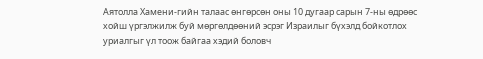Аятолла Хамени-гийн талаас өнгөрсөн оны 10 дугаар сарын 7-ны өдрөөс хойш үргэлжилж буй мөргөлдөөний эсрэг Израилыг бүхэлд бойкотлох уриалгыг үл тоож байгаа хэдий боловч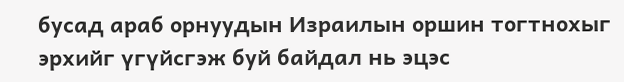бусад араб орнуудын Израилын оршин тогтнохыг эрхийг үгүйсгэж буй байдал нь эцэс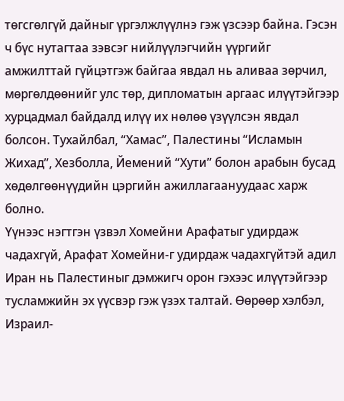төгсгөлгүй дайныг үргэлжлүүлнэ гэж үзсээр байна. Гэсэн ч бүс нутагтаа зэвсэг нийлүүлэгчийн үүргийг амжилттай гүйцэтгэж байгаа явдал нь аливаа зөрчил, мөргөлдөөнийг улс төр, дипломатын аргаас илүүтэйгээр хурцадмал байдалд илүү их нөлөө үзүүлсэн явдал болсон. Тухайлбал, “Хамас”, Палестины “Исламын Жихад”, Хезболла, Йемений “Хути” болон арабын бусад хөдөлгөөнүүдийн цэргийн ажиллагаануудаас харж болно.
Үүнээс нэгтгэн үзвэл Хомейни Арафатыг удирдаж чадахгүй, Арафат Хомейни-г удирдаж чадахгүйтэй адил Иран нь Палестиныг дэмжигч орон гэхээс илүүтэйгээр тусламжийн эх үүсвэр гэж үзэх талтай. Өөрөөр хэлбэл, Израил-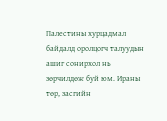Палестины хурцадмал байдалд оролцогч талуудын ашиг сонирхол нь зөрчилдөж буй юм. Ираны төр, засгийн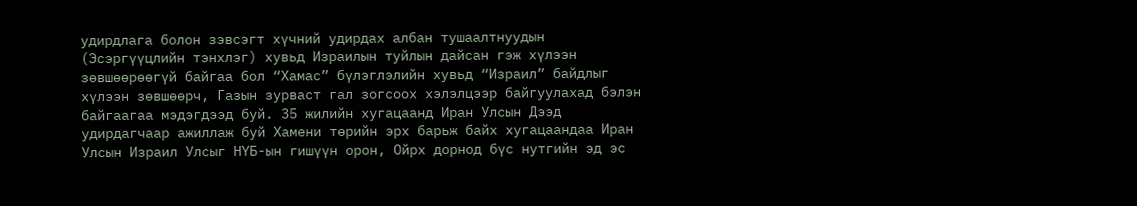удирдлага болон зэвсэгт хүчний удирдах албан тушаалтнуудын (Эсэргүүцлийн тэнхлэг) хувьд Израилын туйлын дайсан гэж хүлээн зөвшөөрөөгүй байгаа бол “Хамас” бүлэглэлийн хувьд “Израил” байдлыг хүлээн зөвшөөрч, Газын зурваст гал зогсоох хэлэлцээр байгуулахад бэлэн байгаагаа мэдэгдээд буй. 35 жилийн хугацаанд Иран Улсын Дээд удирдагчаар ажиллаж буй Хамени төрийн эрх барьж байх хугацаандаа Иран Улсын Израил Улсыг НҮБ-ын гишүүн орон, Ойрх дорнод бүс нутгийн эд эс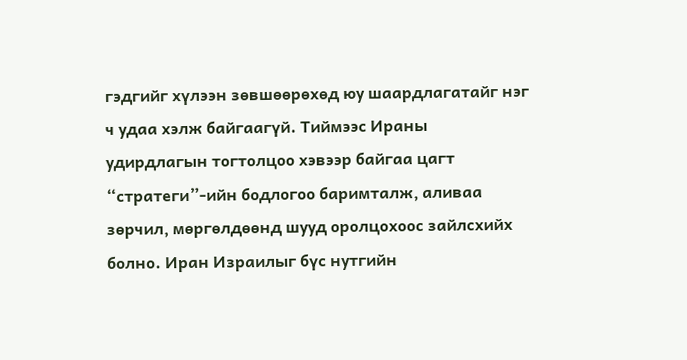гэдгийг хүлээн зөвшөөрөхөд юу шаардлагатайг нэг ч удаа хэлж байгаагүй. Тиймээс Ираны удирдлагын тогтолцоо хэвээр байгаа цагт “стратеги”-ийн бодлогоо баримталж, аливаа зөрчил, мөргөлдөөнд шууд оролцохоос зайлсхийх болно. Иран Израилыг бүс нутгийн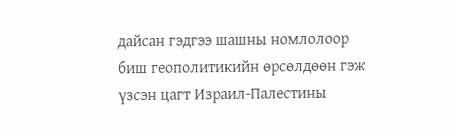дайсан гэдгээ шашны номлолоор биш геополитикийн өрсөлдөөн гэж үзсэн цагт Израил-Палестины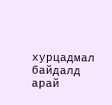хурцадмал байдалд арай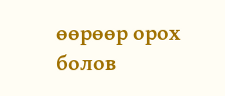өөрөөр орох болов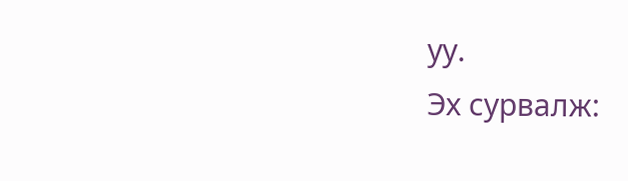уу.
Эх сурвалж: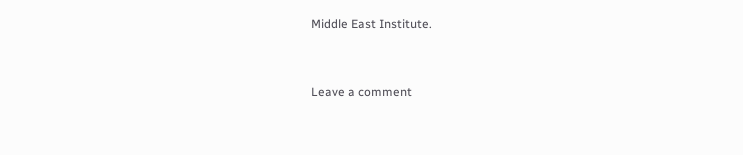Middle East Institute.


Leave a comment